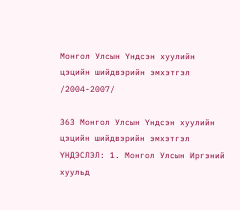Монгол Улсын Үндсэн хуулийн цэцийн шийдвэрийн эмхэтгэл /2004-2007/

363 Монгол Улсын Үндсэн хуулийн цэцийн шийдвэрийн эмхэтгэл ҮНДЭСЛЭЛ: 1. Монгол Улсын Иргэний хуульд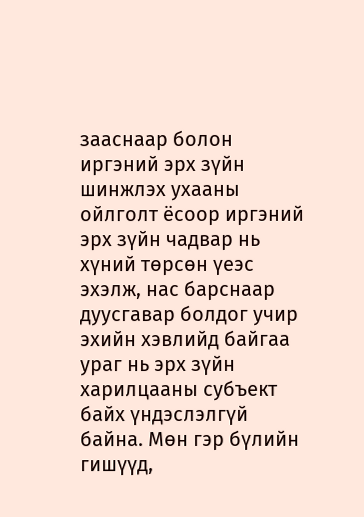зааснаар болон иргэний эрх зүйн шинжлэх ухааны ойлголт ёсоор иргэний эрх зүйн чадвар нь хүний төрсөн үеэс эхэлж, нас барснаар дуусгавар болдог учир эхийн хэвлийд байгаа ураг нь эрх зүйн харилцааны субъект байх үндэслэлгүй байна. Мөн гэр бүлийн гишүүд,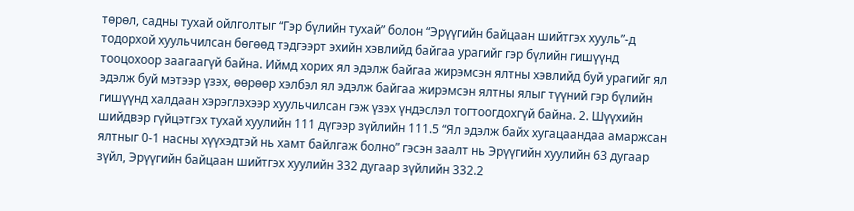төрөл, садны тухай ойлголтыг “Гэр бүлийн тухай” болон “Эрүүгийн байцаан шийтгэх хууль”-д тодорхой хуульчилсан бөгөөд тэдгээрт эхийн хэвлийд байгаа урагийг гэр бүлийн гишүүнд тооцохоор заагаагүй байна. Иймд хорих ял эдэлж байгаа жирэмсэн ялтны хэвлийд буй урагийг ял эдэлж буй мэтээр үзэх, өөрөөр хэлбэл ял эдэлж байгаа жирэмсэн ялтны ялыг түүний гэр бүлийн гишүүнд халдаан хэрэглэхээр хуульчилсан гэж үзэх үндэслэл тогтоогдохгүй байна. 2. Шүүхийн шийдвэр гүйцэтгэх тухай хуулийн 111 дүгээр зүйлийн 111.5 “Ял эдэлж байх хугацаандаа амаржсан ялтныг 0-1 насны хүүхэдтэй нь хамт байлгаж болно” гэсэн заалт нь Эрүүгийн хуулийн 63 дугаар зүйл, Эрүүгийн байцаан шийтгэх хуулийн 332 дугаар зүйлийн 332.2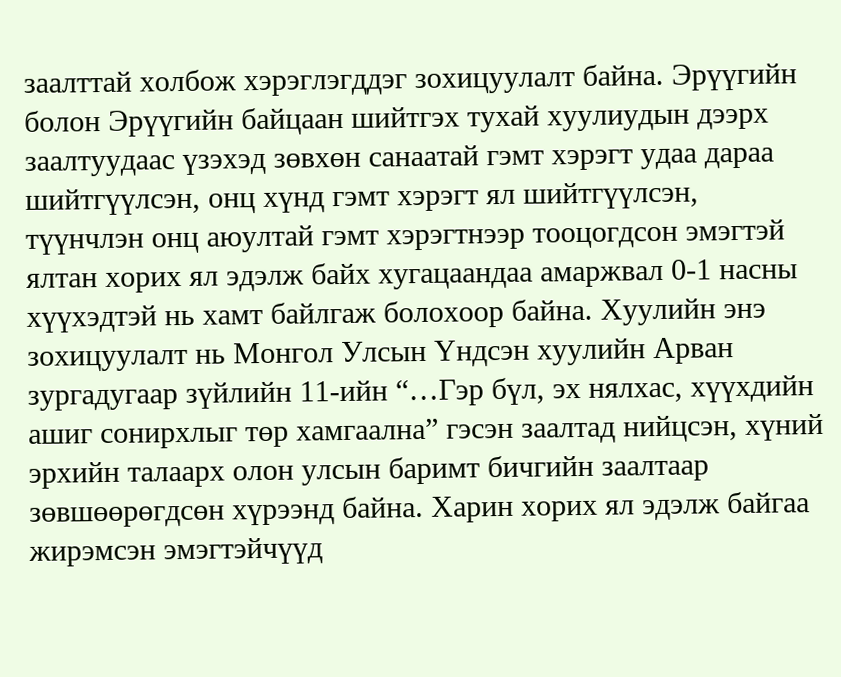заалттай холбож хэрэглэгддэг зохицуулалт байна. Эрүүгийн болон Эрүүгийн байцаан шийтгэх тухай хуулиудын дээрх заалтуудаас үзэхэд зөвхөн санаатай гэмт хэрэгт удаа дараа шийтгүүлсэн, онц хүнд гэмт хэрэгт ял шийтгүүлсэн, түүнчлэн онц аюултай гэмт хэрэгтнээр тооцогдсон эмэгтэй ялтан хорих ял эдэлж байх хугацаандаа амаржвал 0-1 насны хүүхэдтэй нь хамт байлгаж болохоор байна. Хуулийн энэ зохицуулалт нь Монгол Улсын Үндсэн хуулийн Арван зургадугаар зүйлийн 11-ийн “…Гэр бүл, эх нялхас, хүүхдийн ашиг сонирхлыг төр хамгаална” гэсэн заалтад нийцсэн, хүний эрхийн талаарх олон улсын баримт бичгийн заалтаар зөвшөөрөгдсөн хүрээнд байна. Харин хорих ял эдэлж байгаа жирэмсэн эмэгтэйчүүд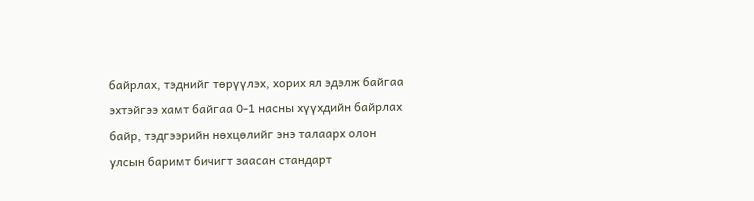байрлах, тэднийг төрүүлэх, хорих ял эдэлж байгаа эхтэйгээ хамт байгаа 0-1 насны хүүхдийн байрлах байр, тэдгээрийн нөхцөлийг энэ талаарх олон улсын баримт бичигт заасан стандарт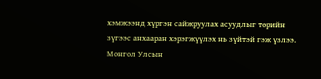хэмжээнд хүргэн сайжруулах асуудлыг төрийн зүгээс анхааран хэрэгжүүлэх нь зүйтэй гэж үзлээ. Монгол Улсын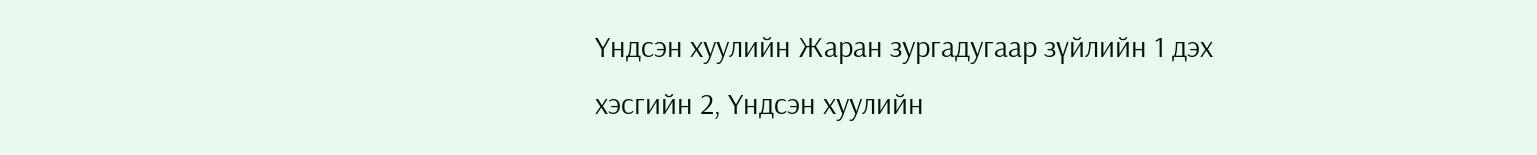Үндсэн хуулийн Жаран зургадугаар зүйлийн 1 дэх хэсгийн 2, Үндсэн хуулийн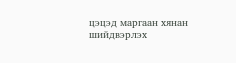цэцэд маргаан хянан шийдвэрлэх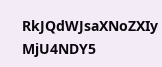RkJQdWJsaXNoZXIy MjU4NDY5